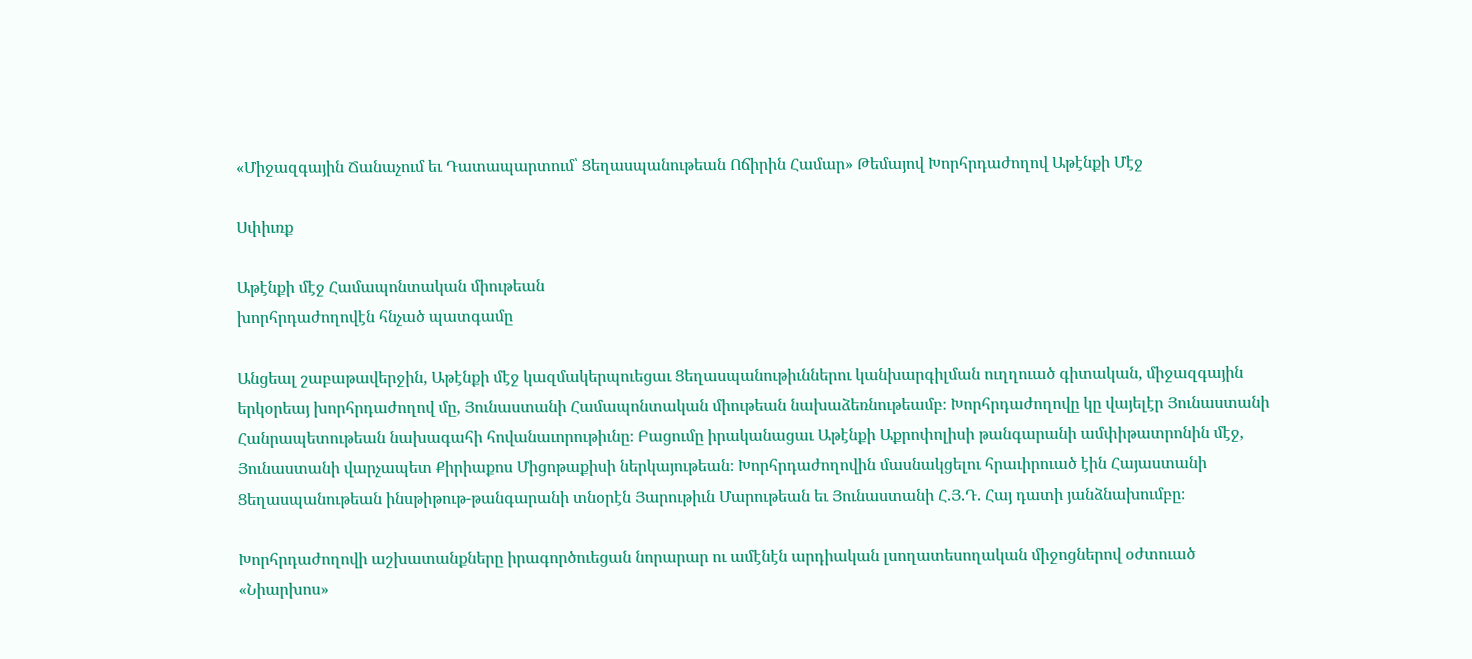«Միջազգային Ճանաչում եւ Դատապարտում՝ Ցեղասպանութեան Ոճիրին Համար» Թեմայով Խորհրդաժողով Աթէնքի Մէջ

Սփիւռք

Աթէնքի մէջ Համապոնտական միութեան
խորհրդաժողովէն հնչած պատգամը

Անցեալ շաբաթավերջին, Աթէնքի մէջ կազմակերպուեցաւ Ցեղասպանութիւններու կանխարգիլման ուղղուած գիտական, միջազգային երկօրեայ խորհրդաժողով մը, Յունաստանի Համապոնտական միութեան նախաձեռնութեամբ։ Խորհրդաժողովը կը վայելէր Յունաստանի Հանրապետութեան նախագահի հովանաւորութիւնը։ Բացումը իրականացաւ Աթէնքի Աքրոփոլիսի թանգարանի ամփիթատրոնին մէջ, Յունաստանի վարչապետ Քիրիաքոս Միցոթաքիսի ներկայութեան։ Խորհրդաժողովին մասնակցելու հրաւիրուած էին Հայաստանի Ցեղասպանութեան ինսթիթութ-թանգարանի տնօրէն Յարութիւն Մարութեան եւ Յունաստանի Հ.Յ.Դ. Հայ դատի յանձնախումբը։

Խորհրդաժողովի աշխատանքները իրագործուեցան նորարար ու ամէնէն արդիական լսողատեսողական միջոցներով օժտուած «Նիարխոս»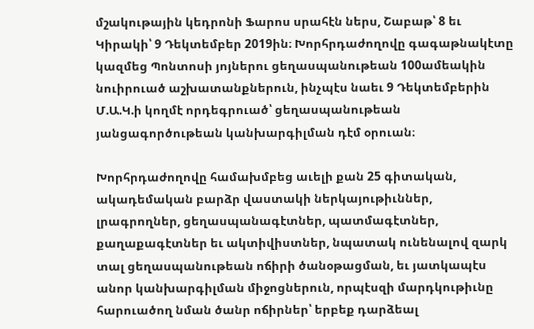մշակութային կեդրոնի Ֆարոս սրահէն ներս, Շաբաթ՝ 8 եւ Կիրակի՝ 9 Դեկտեմբեր 2019ին։ Խորհրդաժողովը գագաթնակէտը կազմեց Պոնտոսի յոյներու ցեղասպանութեան 100ամեակին նուիրուած աշխատանքներուն, ինչպէս նաեւ 9 Դեկտեմբերին Մ.Ա.Կ.ի կողմէ որդեգրուած՝ ցեղասպանութեան յանցագործութեան կանխարգիլման դէմ օրուան։

Խորհրդաժողովը համախմբեց աւելի քան 25 գիտական, ակադեմական բարձր վաստակի ներկայութիւններ, լրագրողներ, ցեղասպանագէտներ, պատմագէտներ, քաղաքագէտներ եւ ակտիվիստներ, նպատակ ունենալով զարկ տալ ցեղասպանութեան ոճիրի ծանօթացման, եւ յատկապէս անոր կանխարգիլման միջոցներուն, որպէսզի մարդկութիւնը հարուածող նման ծանր ոճիրներ՝ երբեք դարձեալ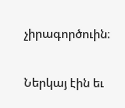չիրագործուին։

Ներկայ էին եւ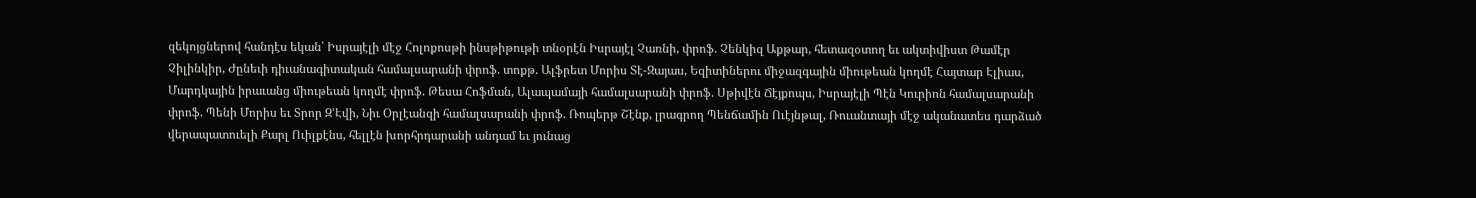զեկոյցներով հանդէս եկան՝ Իսրայէլի մէջ Հոլոքոսթի ինսթիթութի տնօրէն Իսրայէլ Չառնի, փրոֆ. Չենկիզ Աքթար, հետազօտող եւ ակտիվիստ Թամէր Չիլինկիր, Ժընեւի դիւանագիտական համալսարանի փրոֆ. տոքթ. Ալֆրետ Մորիս Տէ-Զայաս, Եզիտիներու միջազգային միութեան կողմէ Հայտար Էլիաս, Մարդկային իրաւանց միութեան կողմէ փրոֆ. Թեսա Հոֆման, Ալապամայի համալսարանի փրոֆ. Սթիվէն Ճէյքոպս, Իսրայէլի Պէն Կուրիոն համալսարանի փրոֆ. Պենի Մորիս եւ Տրոր Զ’Էվի, Նիւ Օրլէանզի համալսարանի փրոֆ. Ռոպերթ Շէնք, լրագրող Պենճամին Ուէյնթալ, Ռուանտայի մէջ ականատես դարձած վերապատուելի Քարլ Ուիլքէնս, հելլէն խորհրդարանի անդամ եւ յունաց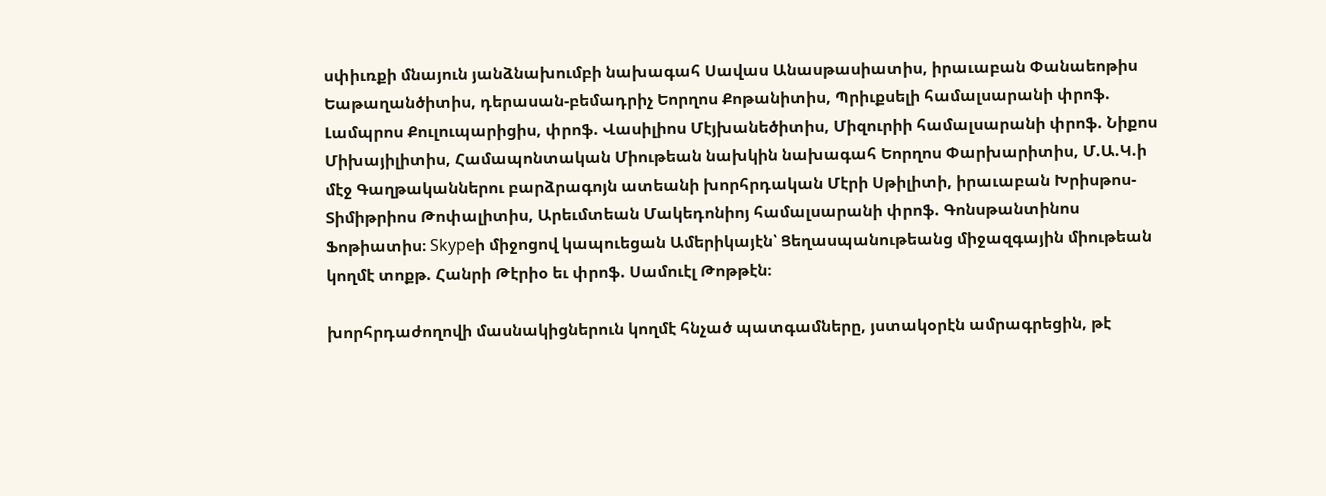սփիւռքի մնայուն յանձնախումբի նախագահ Սավաս Անասթասիատիս, իրաւաբան Փանաեոթիս Եաթաղանծիտիս, դերասան-բեմադրիչ Եորղոս Քոթանիտիս, Պրիւքսելի համալսարանի փրոֆ. Լամպրոս Քուլուպարիցիս, փրոֆ. Վասիլիոս Մէյխանեծիտիս, Միզուրիի համալսարանի փրոֆ. Նիքոս Միխայիլիտիս, Համապոնտական Միութեան նախկին նախագահ Եորղոս Փարխարիտիս, Մ.Ա.Կ.ի մէջ Գաղթականներու բարձրագոյն ատեանի խորհրդական Մէրի Սթիլիտի, իրաւաբան Խրիսթոս-Տիմիթրիոս Թոփալիտիս, Արեւմտեան Մակեդոնիոյ համալսարանի փրոֆ. Գոնսթանտինոս Ֆոթիատիս։ Skypeի միջոցով կապուեցան Ամերիկայէն՝ Ցեղասպանութեանց միջազգային միութեան կողմէ տոքթ. Հանրի Թէրիօ եւ փրոֆ. Սամուէլ Թոթթէն։

խորհրդաժողովի մասնակիցներուն կողմէ հնչած պատգամները, յստակօրէն ամրագրեցին, թէ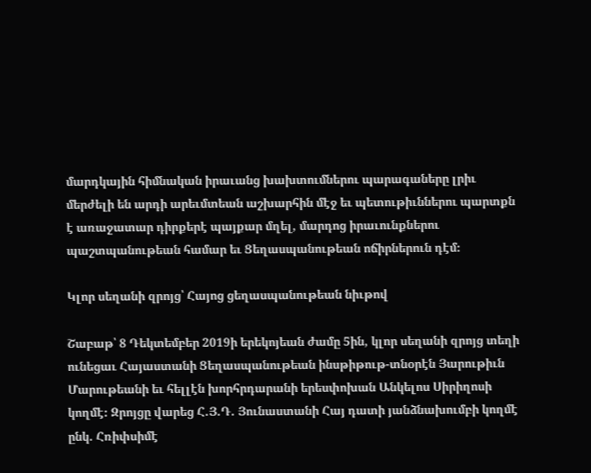մարդկային հիմնական իրաւանց խախտումներու պարագաները լրիւ մերժելի են արդի արեւմտեան աշխարհին մէջ եւ պետութիւններու պարտքն է առաջատար դիրքերէ պայքար մղել, մարդոց իրաւունքներու պաշտպանութեան համար եւ Ցեղասպանութեան ոճիրներուն դէմ։

Կլոր սեղանի զրոյց՝ Հայոց ցեղասպանութեան նիւթով

Շաբաթ՝ 8 Դեկտեմբեր 2019ի երեկոյեան ժամը 5ին, կլոր սեղանի զրոյց տեղի ունեցաւ Հայաստանի Ցեղասպանութեան ինսթիթութ-տնօրէն Յարութիւն Մարութեանի եւ հելլէն խորհրդարանի երեսփոխան Անկելոս Սիրիղոսի կողմէ։ Զրոյցը վարեց Հ.Յ.Դ. Յունաստանի Հայ դատի յանձնախումբի կողմէ ընկ. Հռիփսիմէ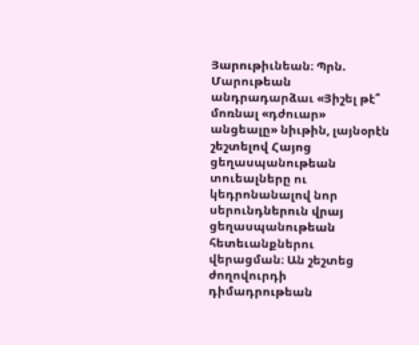Յարութիւնեան։ Պրն. Մարութեան անդրադարձաւ «Յիշել թէ՞ մոռնալ «դժուար» անցեալը» նիւթին, լայնօրէն շեշտելով Հայոց ցեղասպանութեան տուեալները ու կեդրոնանալով նոր սերունդներուն վրայ ցեղասպանութեան հետեւանքներու վերացման։ Ան շեշտեց ժողովուրդի դիմադրութեան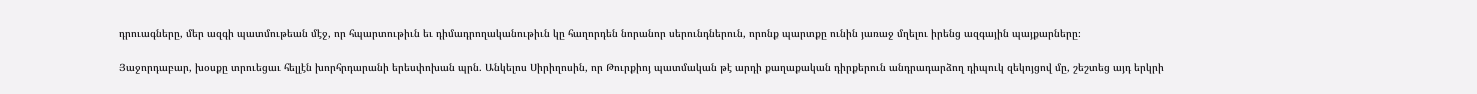դրուագները, մեր ազգի պատմութեան մէջ, որ հպարտութիւն եւ դիմադրողականութիւն կը հաղորդեն նորանոր սերունդներուն, որոնք պարտքը ունին յառաջ մղելու իրենց ազգային պայքարները։

Յաջորդաբար, խօսքը տրուեցաւ հելլէն խորհրդարանի երեսփոխան պրն. Անկելոս Սիրիղոսին, որ Թուրքիոյ պատմական թէ արդի քաղաքական դիրքերուն անդրադարձող դիպուկ զեկոյցով մը, շեշտեց այդ երկրի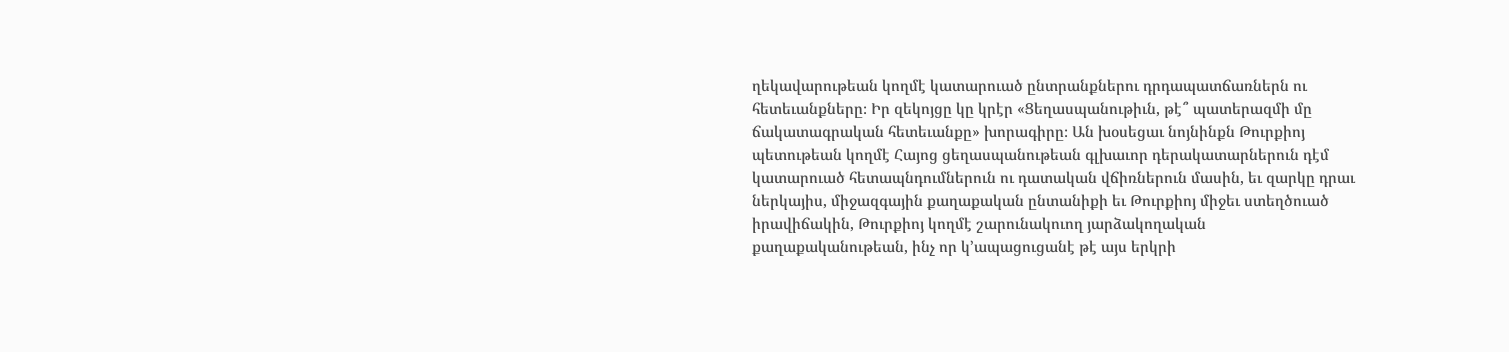ղեկավարութեան կողմէ կատարուած ընտրանքներու դրդապատճառներն ու հետեւանքները։ Իր զեկոյցը կը կրէր «Ցեղասպանութիւն, թէ՞ պատերազմի մը ճակատագրական հետեւանքը» խորագիրը։ Ան խօսեցաւ նոյնինքն Թուրքիոյ պետութեան կողմէ Հայոց ցեղասպանութեան գլխաւոր դերակատարներուն դէմ կատարուած հետապնդումներուն ու դատական վճիռներուն մասին, եւ զարկը դրաւ ներկայիս, միջազգային քաղաքական ընտանիքի եւ Թուրքիոյ միջեւ ստեղծուած իրավիճակին, Թուրքիոյ կողմէ շարունակուող յարձակողական քաղաքականութեան, ինչ որ կ’ապացուցանէ թէ այս երկրի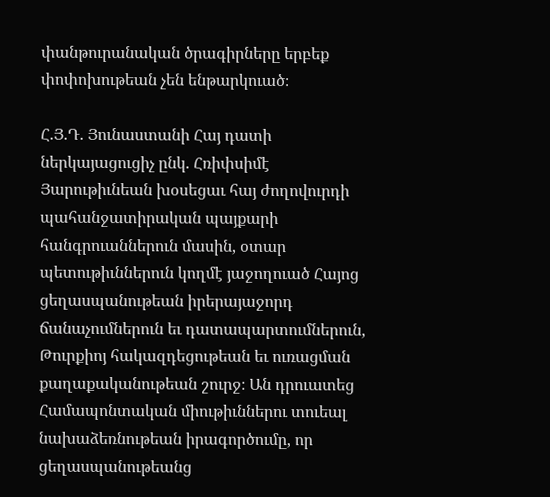փանթուրանական ծրագիրները երբեք փոփոխութեան չեն ենթարկուած։

Հ.Յ.Դ. Յունաստանի Հայ դատի ներկայացուցիչ ընկ. Հռիփսիմէ Յարութիւնեան խօսեցաւ հայ ժողովուրդի պահանջատիրական պայքարի հանգրուաններուն մասին, օտար պետութիւններուն կողմէ յաջողուած Հայոց ցեղասպանութեան իրերայաջորդ ճանաչումներուն եւ դատապարտումներուն, Թուրքիոյ հակազդեցութեան եւ ուռացման քաղաքականութեան շուրջ։ Ան դրուատեց Համապոնտական միութիւններու տուեալ նախաձեռնութեան իրագործումը, որ ցեղասպանութեանց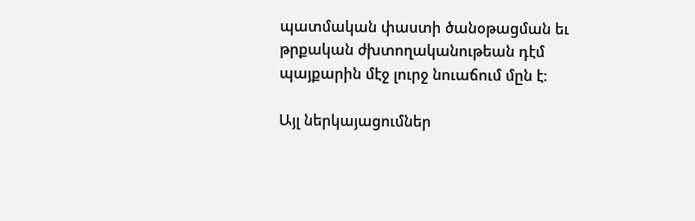պատմական փաստի ծանօթացման եւ թրքական ժխտողականութեան դէմ պայքարին մէջ լուրջ նուաճում մըն է։

Այլ ներկայացումներ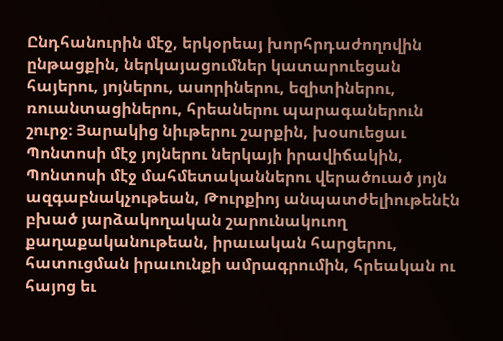Ընդհանուրին մէջ, երկօրեայ խորհրդաժողովին ընթացքին, ներկայացումներ կատարուեցան հայերու, յոյներու, ասորիներու, եզիտիներու, ռուանտացիներու, հրեաներու պարագաներուն շուրջ։ Յարակից նիւթերու շարքին, խօսուեցաւ Պոնտոսի մէջ յոյներու ներկայի իրավիճակին, Պոնտոսի մէջ մահմետականներու վերածուած յոյն ազգաբնակչութեան, Թուրքիոյ անպատժելիութենէն բխած յարձակողական շարունակուող քաղաքականութեան, իրաւական հարցերու, հատուցման իրաւունքի ամրագրումին, հրեական ու հայոց եւ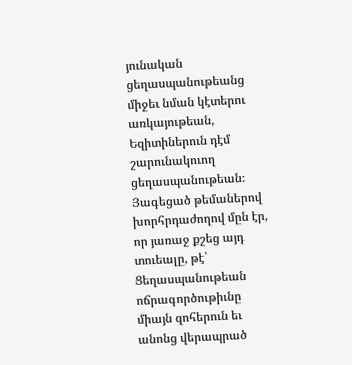յունական ցեղասպանութեանց միջեւ նման կէտերու առկայութեան, Եզիտիներուն դէմ շարունակուող ցեղասպանութեան։ Յագեցած թեմաներով խորհրդաժողով մըն էր, որ յառաջ քշեց այդ տուեալը, թէ՝ Ցեղասպանութեան ոճրագործութիւնը միայն զոհերուն եւ անոնց վերապրած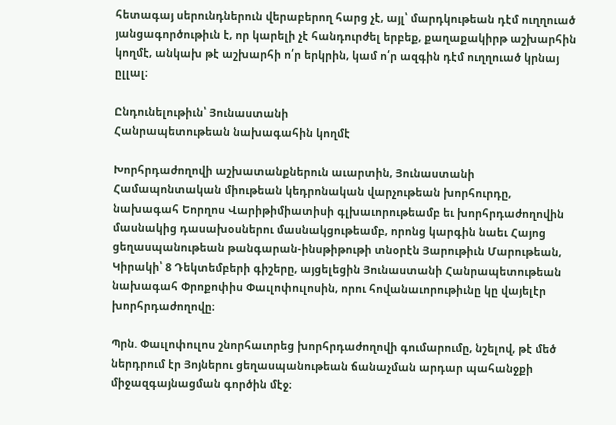հետագայ սերունդներուն վերաբերող հարց չէ, այլ՝ մարդկութեան դէմ ուղղուած յանցագործութիւն է, որ կարելի չէ հանդուրժել երբեք, քաղաքակիրթ աշխարհին կողմէ, անկախ թէ աշխարհի ո՛ր երկրին, կամ ո՛ր ազգին դէմ ուղղուած կրնայ ըլլալ։

Ընդունելութիւն՝ Յունաստանի
Հանրապետութեան նախագահին կողմէ

Խորհրդաժողովի աշխատանքներուն աւարտին, Յունաստանի Համապոնտական միութեան կեդրոնական վարչութեան խորհուրդը, նախագահ Եորղոս Վարիթիմիատիսի գլխաւորութեամբ եւ խորհրդաժողովին մասնակից դասախօսներու մասնակցութեամբ, որոնց կարգին նաեւ Հայոց ցեղասպանութեան թանգարան-ինսթիթութի տնօրէն Յարութիւն Մարութեան, Կիրակի՝ 8 Դեկտեմբերի գիշերը, այցելեցին Յունաստանի Հանրապետութեան նախագահ Փրոքոփիս Փաւլոփուլոսին, որու հովանաւորութիւնը կը վայելէր խորհրդաժողովը։

Պրն. Փաւլոփուլոս շնորհաւորեց խորհրդաժողովի գումարումը, նշելով, թէ մեծ ներդրում էր Յոյներու ցեղասպանութեան ճանաչման արդար պահանջքի միջազգայնացման գործին մէջ։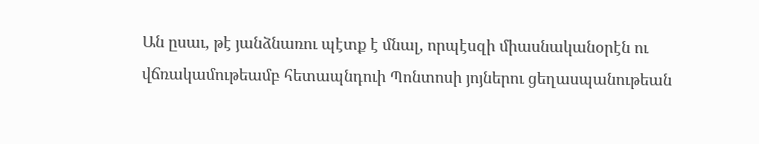Ան ըսաւ, թէ յանձնառու պէտք է մնալ, որպէսզի միասնականօրէն ու վճռակամութեամբ հետապնդուի Պոնտոսի յոյներու ցեղասպանութեան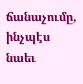ճանաչումը, ինչպէս նաեւ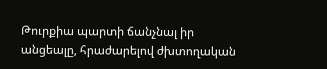Թուրքիա պարտի ճանչնալ իր անցեալը, հրաժարելով ժխտողական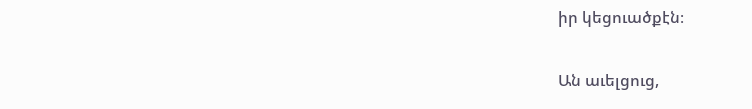իր կեցուածքէն։

Ան աւելցուց,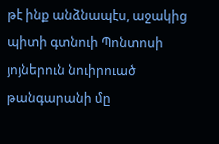թէ ինք անձնապէս, աջակից պիտի գտնուի Պոնտոսի յոյներուն նուիրուած թանգարանի մը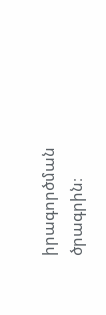իրագործման ծրագրին։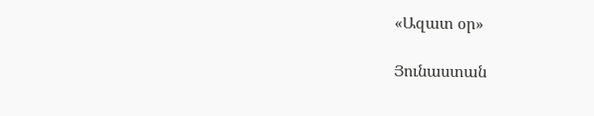«Ազատ օր»

Յունաստան